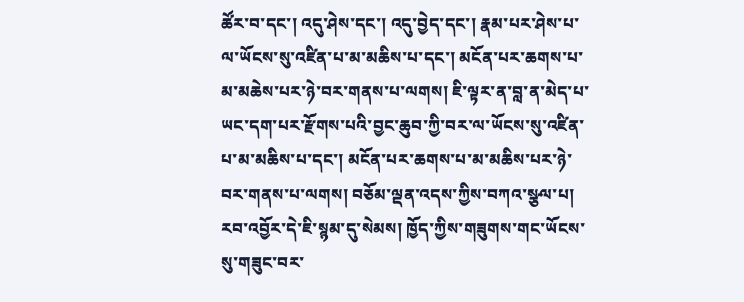ཚོར་བ་དང་། འདུ་ཤེས་དང་། འདུ་བྱེད་དང་། རྣམ་པར་ཤེས་པ་ལ་ཡོངས་སུ་འཛིན་པ་མ་མཆིས་པ་དང་། མངོན་པར་ཆགས་པ་མ་མཆེས་པར་ཉེ་བར་གནས་པ་ལགས། ཇི་ལྟར་ན་བླ་ན་མེད་པ་ཡང་དག་པར་རྫོགས་པའི་བྱང་ཆུབ་ཀྱི་བར་ལ་ཡོངས་སུ་འཛིན་པ་མ་མཆིས་པ་དང་། མངོན་པར་ཆགས་པ་མ་མཆིས་པར་ཉེ་བར་གནས་པ་ལགས། བཅོམ་ལྡན་འདས་ཀྱིས་བཀའ་སྩལ་པ། རབ་འབྱོར་དེ་ཇི་སྙམ་དུ་སེམས། ཁྱོད་ཀྱིས་གཟུགས་གང་ཡོངས་སུ་གཟུང་བར་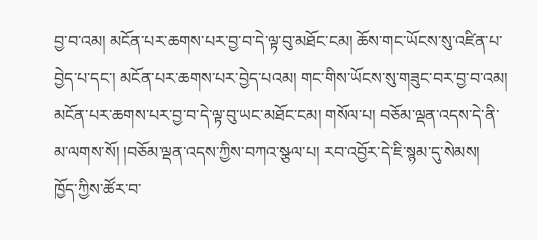བྱ་བ་འམ། མངོན་པར་ཆགས་པར་བྱ་བ་དེ་ལྟ་བུ་མཐོང་ངམ། ཆོས་གང་ཡོངས་སུ་འཛིན་པ་བྱེད་པ་དང་། མངོན་པར་ཆགས་པར་བྱེད་པའམ། གང་གིས་ཡོངས་སུ་གཟུང་བར་བྱ་བ་འམ། མངོན་པར་ཆགས་པར་བྱ་བ་དེ་ལྟ་བུ་ཡང་མཐོང་ངམ། གསོལ་པ། བཅོམ་ལྡན་འདས་དེ་ནི་མ་ལགས་སོ། །བཅོམ་ལྡན་འདས་ཀྱིས་བཀའ་སྩལ་པ། རབ་འབྱོར་དེ་ཇི་སྙམ་དུ་སེམས། ཁྱོད་ཀྱིས་ཚོར་བ་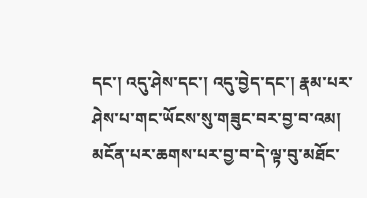དང་། འདུ་ཤེས་དང་། འདུ་བྱེད་དང་། རྣམ་པར་ཤེས་པ་གང་ཡོངས་སུ་གཟུང་བར་བྱ་བ་འམ། མངོན་པར་ཆགས་པར་བྱ་བ་དེ་ལྟ་བུ་མཐོང་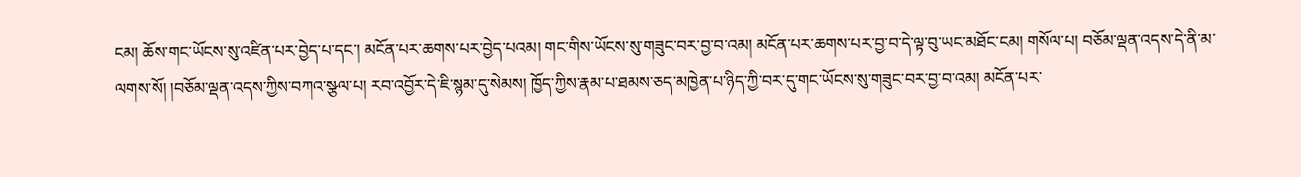ངམ། ཆོས་གང་ཡོངས་སུ་འཛིན་པར་བྱེད་པ་དང་། མངོན་པར་ཆགས་པར་བྱེད་པའམ། གང་གིས་ཡོངས་སུ་གཟུང་བར་བྱ་བ་འམ། མངོན་པར་ཆགས་པར་བྱ་བ་དེ་ལྟ་བུ་ཡང་མཐོང་ངམ། གསོལ་པ། བཅོམ་ལྡན་འདས་དེ་ནི་མ་ལགས་སོ། །བཅོམ་ལྡན་འདས་ཀྱིས་བཀའ་སྩལ་པ། རབ་འབྱོར་དེ་ཇི་སྙམ་དུ་སེམས། ཁྱོད་ཀྱིས་རྣམ་པ་ཐམས་ཅད་མཁྱེན་པ་ཉིད་ཀྱི་བར་དུ་གང་ཡོངས་སུ་གཟུང་བར་བྱ་བ་འམ། མངོན་པར་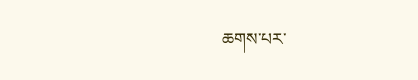ཆགས་པར་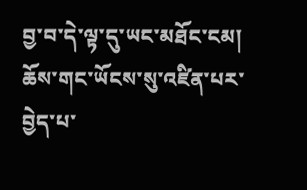བྱ་བ་དེ་ལྟ་དུ་ཡང་མཐོང་ངམ། ཆོས་གང་ཡོངས་སུ་འཛིན་པར་བྱེད་པ་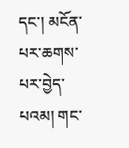དང་། མངོན་པར་ཆགས་པར་བྱེད་པའམ། གང་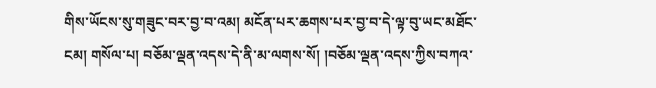གིས་ཡོངས་སུ་གཟུང་བར་བྱ་བ་འམ། མངོན་པར་ཆགས་པར་བྱ་བ་དེ་ལྟ་བུ་ཡང་མཐོང་ངམ། གསོལ་པ། བཅོམ་ལྡན་འདས་དེ་ནི་མ་ལགས་སོ། །བཅོམ་ལྡན་འདས་ཀྱིས་བཀའ་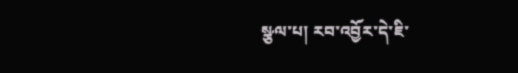སྩལ་པ། རབ་འབྱོར་དེ་ཇི་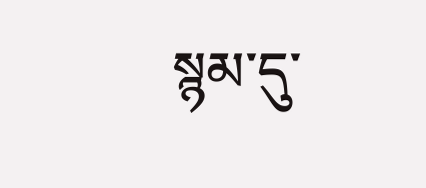སྙམ་དུ་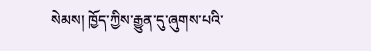སེམས། ཁྱོད་ཀྱིས་རྒྱུན་དུ་ཞུགས་པའི་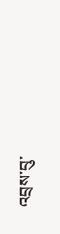འབྲས་བུ་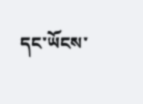དང་ཡོངས་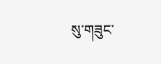སུ་གཟུང་